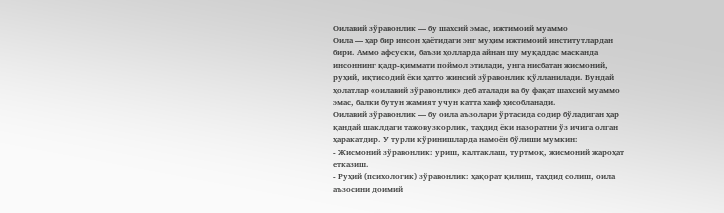Оилавий зўравонлик — бу шахсий эмас, ижтимоий муаммо
Оила — ҳар бир инсон ҳаётидаги энг муҳим ижтимоий институтлардан бири. Аммо афсуски, баъзи ҳолларда айнан шу муқаддас масканда инсоннинг қадр-қиммати поймол этилади, унга нисбатан жисмоний, руҳий, иқтисодий ёки ҳатто жинсий зўравонлик қўлланилади. Бундай ҳолатлар «оилавий зўравонлик» деб аталади ва бу фақат шахсий муаммо эмас, балки бутун жамият учун катта хавф ҳисобланади.
Оилавий зўравонлик — бу оила аъзолари ўртасида содир бўладиган ҳар қандай шаклдаги тажовузкорлик, таҳдид ёки назоратни ўз ичига олган ҳаракатдир. У турли кўринишларда намоён бўлиши мумкин:
- Жисмоний зўравонлик: уриш, калтаклаш, туртмоқ, жисмоний жароҳат етказиш.
- Руҳий (психологик) зўравонлик: ҳақорат қилиш, таҳдид солиш, оила аъзосини доимий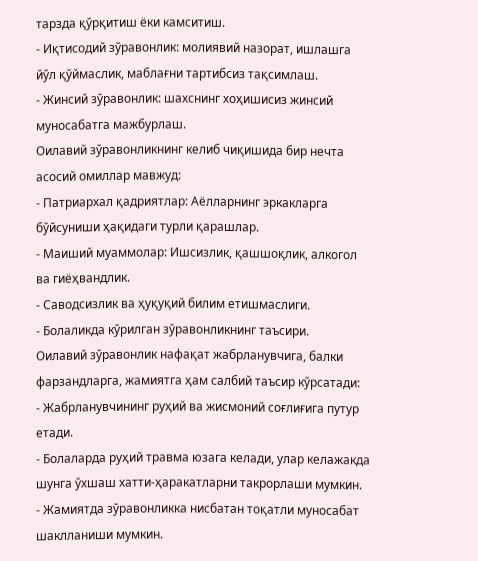тарзда қўрқитиш ёки камситиш.
- Иқтисодий зўравонлик: молиявий назорат, ишлашга йўл қўймаслик, маблағни тартибсиз тақсимлаш.
- Жинсий зўравонлик: шахснинг хоҳишисиз жинсий муносабатга мажбурлаш.
Оилавий зўравонликнинг келиб чиқишида бир нечта асосий омиллар мавжуд:
- Патриархал қадриятлар: Аёлларнинг эркакларга бўйсуниши ҳақидаги турли қарашлар.
- Маиший муаммолар: Ишсизлик, қашшоқлик, алкогол ва гиёҳвандлик.
- Саводсизлик ва ҳуқуқий билим етишмаслиги.
- Болаликда кўрилган зўравонликнинг таъсири.
Оилавий зўравонлик нафақат жабрланувчига, балки фарзандларга, жамиятга ҳам салбий таъсир кўрсатади:
- Жабрланувчининг руҳий ва жисмоний соғлиғига путур етади.
- Болаларда руҳий травма юзага келади, улар келажакда шунга ўхшаш хатти-ҳаракатларни такрорлаши мумкин.
- Жамиятда зўравонликка нисбатан тоқатли муносабат шаклланиши мумкин.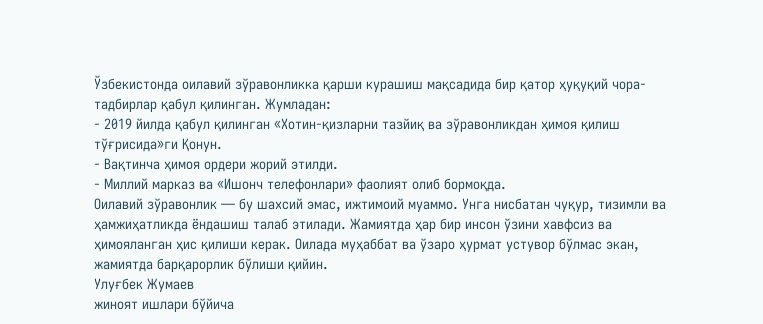Ўзбекистонда оилавий зўравонликка қарши курашиш мақсадида бир қатор ҳуқуқий чора-тадбирлар қабул қилинган. Жумладан:
- 2019 йилда қабул қилинган «Хотин-қизларни тазйиқ ва зўравонликдан ҳимоя қилиш тўғрисида»ги Қонун.
- Вақтинча ҳимоя ордери жорий этилди.
- Миллий марказ ва «Ишонч телефонлари» фаолият олиб бормоқда.
Оилавий зўравонлик — бу шахсий эмас, ижтимоий муаммо. Унга нисбатан чуқур, тизимли ва ҳамжиҳатликда ёндашиш талаб этилади. Жамиятда ҳар бир инсон ўзини хавфсиз ва ҳимояланган ҳис қилиши керак. Оилада муҳаббат ва ўзаро ҳурмат устувор бўлмас экан, жамиятда барқарорлик бўлиши қийин.
Улуғбек Жумаев
жиноят ишлари бўйича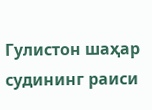Гулистон шаҳар судининг раиси